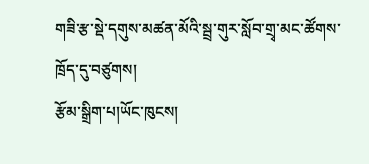གཟི་རྩ་སྡེ་དགུས་མཚན་མོའི་སྦྲ་གུར་སློབ་གྲྭ་མང་ཚོགས་ཁྲོད་དུ་བཙུགས།
རྩོམ་སྒྲིག་པ།ཡོང་ཁུངས།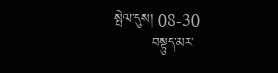སྤེལ་དུས། 08-30
        བསྟུད་མར་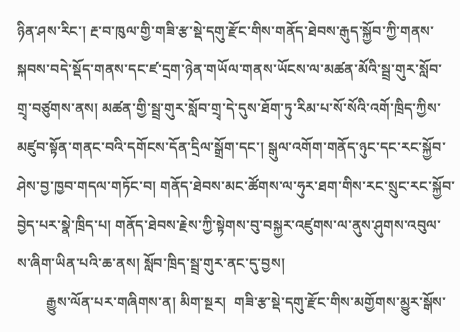ཉིན་ཤས་རིང་། རྔ་བ་ཁུལ་གྱི་གཟི་རྩ་སྡེ་དགུ་རྫོང་གིས་གནོད་ཐེབས་རྒུད་སྐྱོབ་ཀྱི་གནས་སྐབས་བདེ་སྡོད་གནས་དང་ཛ་དྲག་ཉེན་གཡོལ་གནས་ཡོངས་ལ་མཚན་མོའི་སྦྲ་གུར་སློབ་གྲྭ་བཙུགས་ནས། མཚན་གྱི་སྦྲ་གུར་སློབ་གྲྭ་དེ་དུས་ཐོག་ཏུ་རིམ་པ་སོ་སོའི་འགོ་ཁྲིད་ཀྱིས་མཛུབ་སྟོན་གནང་བའི་དགོངས་དོན་དྲིལ་སྒྲོག་དང་། སྒུལ་འགོག་གནོད་ཉུང་དང་རང་སྐྱོབ་ཤེས་བྱ་ཁྱབ་གདལ་གཏོང་བ། གནོད་ཐེབས་མང་ཚོགས་ལ་ཧུར་ཐག་གིས་རང་སྲུང་རང་སྐྱོབ་བྱེད་པར་སྣེ་ཁྲིད་པ། གནོད་ཐེབས་རྗེས་ཀྱི་སྟེགས་བུ་བསྐྱར་འཛུགས་ལ་ནུས་ཤུགས་འབུལ་ས་ཞིག་ཡིན་པའི་ཆ་ནས། སློབ་ཁྲིད་སྦྲ་གུར་ནང་དུ་བྱས།
        རྒྱུས་ལོན་པར་གཞིགས་ན། མིག་སྔར།  གཟི་རྩ་སྡེ་དགུ་རྫོང་གིས་མགྱོགས་མྱུར་སྒོས་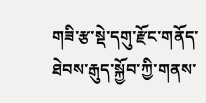གཟི་རྩ་སྡེ་དགུ་རྫོང་གནོད་ཐེབས་རྒུད་སྐྱོབ་ཀྱི་གནས་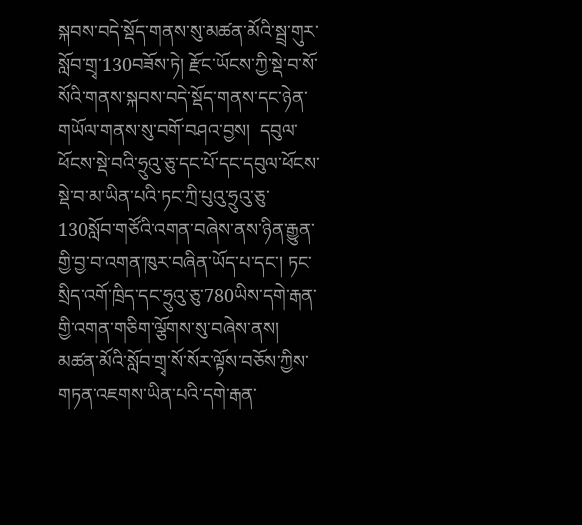སྐབས་བདེ་སྡོད་གནས་སུ་མཚན་མོའི་སྦྲ་གུར་སློབ་གྲྭ་130བཟོས་ཏེ། རྫོང་ཡོངས་ཀྱི་སྡེ་བ་སོ་སོའི་གནས་སྐབས་བདེ་སྡོད་གནས་དང་ཉེན་གཡོལ་གནས་སུ་བགོ་བཤའ་བྱས།  དབུལ་ཕོངས་སྡེ་བའི་ཧྲུའུ་ཅུ་དང་པོ་དང་དབུལ་ཕོངས་སྡེ་བ་མ་ཡིན་པའི་ཏང་ཀྲི་པུའུ་ཧྲུའུ་ཅུ་130སློབ་གཙོའི་འགན་བཞེས་ནས་ཉིན་རྒྱུན་གྱི་བྱ་བ་འགན་ཁུར་བཞིན་ཡོད་པ་དང་། ཏང་སྲིད་འགོ་ཁྲིད་དང་ཧྲུའུ་ཅུ་780ཡིས་དགེ་རྒན་གྱི་འགན་གཅིག་ལྕོགས་སུ་བཞེས་ནས། མཚན་མོའི་སློབ་གྲྭ་སོ་སོར་ལྟོས་བཅོས་ཀྱིས་གཏན་འཇགས་ཡིན་པའི་དགེ་རྒན་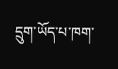དྲུག་ཡོད་པ་ཁག་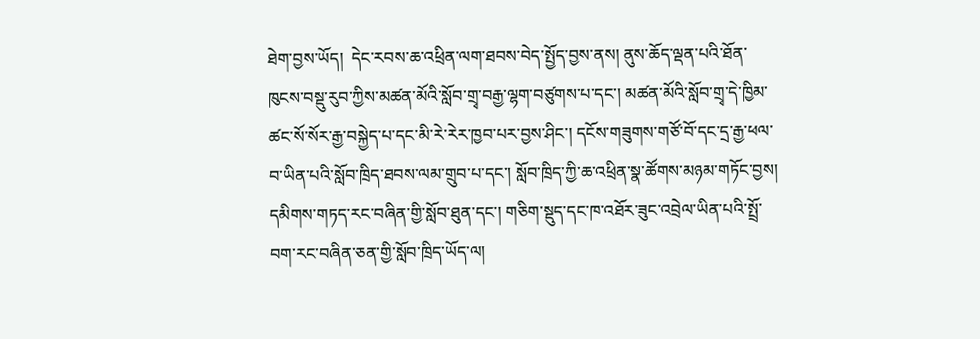ཐེག་བྱས་ཡོད།  དེང་རབས་ཆ་འཕྲིན་ལག་ཐབས་བེད་སྤྱོད་བྱས་ནས། ནུས་ཆོད་ལྡན་པའི་ཐོན་ཁུངས་བསྡུ་རུབ་ཀྱིས་མཚན་མོའི་སློབ་གྲྭ་བརྒྱ་ལྷག་བཙུགས་པ་དང་། མཚན་མོའི་སློབ་གྲྭ་དེ་ཁྱིམ་ཚང་སོ་སོར་རྒྱ་བསྐྱེད་པ་དང་མི་རེ་རེར་ཁྱབ་པར་བྱས་ཤིང་། དངོས་གཟུགས་གཙོ་བོ་དང་དྲ་རྒྱ་ཕལ་བ་ཡིན་པའི་སློབ་ཁྲིད་ཐབས་ལམ་གྲུབ་པ་དང་། སློབ་ཁྲིད་ཀྱི་ཆ་འཕྲིན་སྣ་ཚོགས་མཉམ་གཏོང་བྱས། དམིགས་གཏད་རང་བཞིན་གྱི་སློབ་ཐུན་དང་། གཅིག་སྡུད་དང་ཁ་འཐོར་ཟུང་འབྲེལ་ཡིན་པའི་སྤྲོ་བག་རང་བཞིན་ཅན་གྱི་སློབ་ཁྲིད་ཡོད་ལ།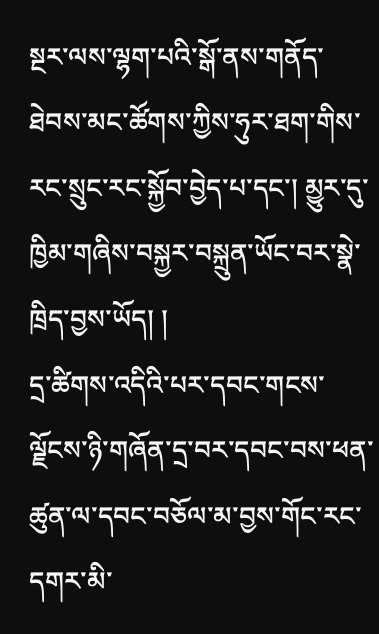སྔར་ལས་ལྷག་པའི་སྒོ་ནས་གནོད་ཐེབས་མང་ཚོགས་ཀྱིས་ཧུར་ཐག་གིས་རང་སྲུང་རང་སྐྱོབ་བྱེད་པ་དང་། མྱུར་དུ་ཁྱིམ་གཞིས་བསྐྱར་བསྐྲུན་ཡོང་བར་སྣེ་ཁྲིད་བྱས་ཡོད། །
དྲ་ཚིགས་འདིའི་པར་དབང་གངས་ལྗོངས་ཉི་གཞོན་དྲ་བར་དབང་བས་ཕན་ཚུན་ལ་དབང་བཅོལ་མ་བྱས་གོང་རང་དགར་མི་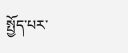སྤྱོད་པར་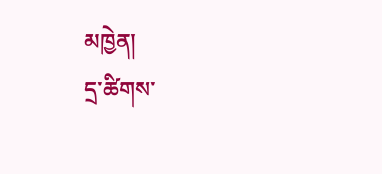མཁྱེན།
དྲ་ཚིགས་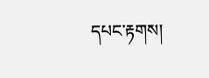དཔང་རྟགས།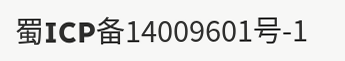蜀ICP备14009601号-1